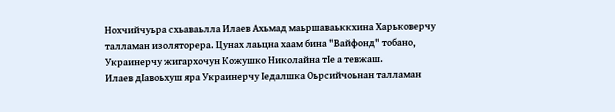Нохчийчуьра схьаваьлла Илаев Ахьмад маьршаваьккхина Харьковерчу талламан изоляторера. Цунах лаьцна хаам бина "Вайфонд" тобано, Украинерчу жигархочун Кожушко Николайна тIе а тевжаш.
Илаев дIавоьхуш яра Украинерчу Iедалшка Оьрсийчоьнан талламан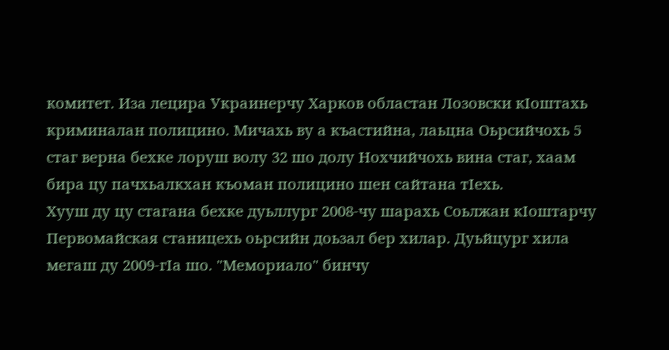комитет. Иза лецира Украинерчу Харков областан Лозовски кIоштахь криминалан полицино. Мичахь ву а къастийна, лаьцна Оьрсийчохь 5 стаг верна бехке лоруш волу 32 шо долу Нохчийчохь вина стаг, хаам бира цу пачхьалкхан къоман полицино шен сайтана тIехь.
Хууш ду цу стагана бехке дуьллург 2008-чу шарахь Соьлжан кIоштарчу Первомайская станицехь оьрсийн доьзал бер хилар. Дуьйцург хила мегаш ду 2009-гIа шо. "Мемориало" бинчу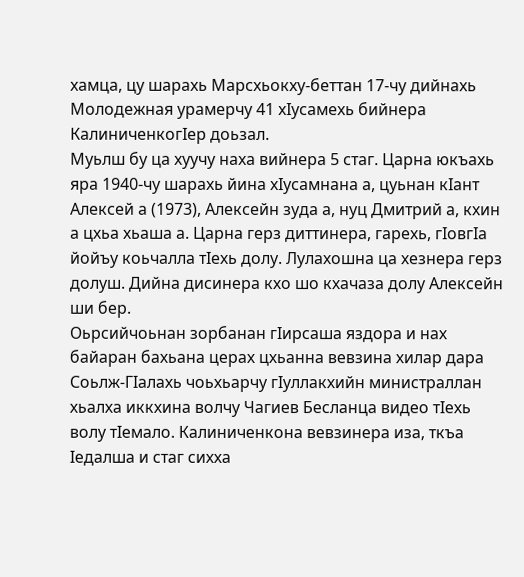хамца, цу шарахь Марсхьокху-беттан 17-чу дийнахь Молодежная урамерчу 41 хIусамехь бийнера КалиниченкогIер доьзал.
Муьлш бу ца хуучу наха вийнера 5 стаг. Царна юкъахь яра 1940-чу шарахь йина хIусамнана а, цуьнан кIант Алексей а (1973), Алексейн зуда а, нуц Дмитрий а, кхин а цхьа хьаша а. Царна герз диттинера, гарехь, гIовгIа йойъу коьчалла тIехь долу. Лулахошна ца хезнера герз долуш. Дийна дисинера кхо шо кхачаза долу Алексейн ши бер.
Оьрсийчоьнан зорбанан гIирсаша яздора и нах байаран бахьана церах цхьанна вевзина хилар дара Соьлж-ГIалахь чоьхьарчу гIуллакхийн министраллан хьалха иккхина волчу Чагиев Бесланца видео тIехь волу тIемало. Калиниченкона вевзинера иза, ткъа Iедалша и стаг сихха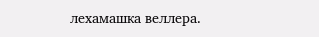лехамашка веллера.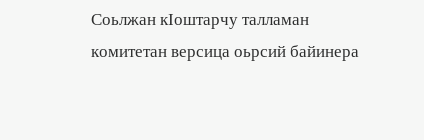Соьлжан кIоштарчу талламан комитетан версица оьрсий байинера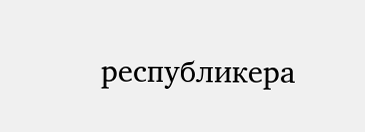республикера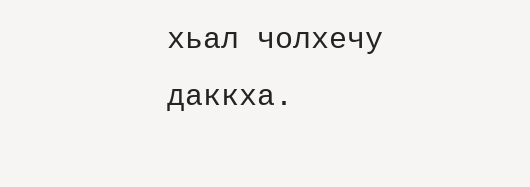хьал чолхечу даккха.